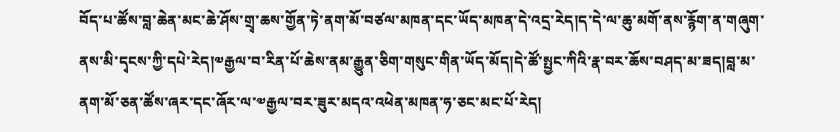བོད་པ་ཚོས་བླ་ཆེན་མང་ཆེ་ཤོས་གྲྭ་ཆས་གྱོན་ཏེ་ནག་མོ་བཙལ་མཁན་དང་ཡོད་མཁན་དེ་འདྲ་རེད།ད་དེ་ལ་ཆུ་མགོ་ནས་རྙོག་ན་གཞུག་ནས་མི་དྭངས་ཀྱི་དཔེ་རེད།༧རྒྱལ་བ་རིན་པོ་ཆེས་ནམ་རྒྱུན་ཅིག་གསུང་གིན་ཡོད་མོད།དེ་ཚོ་སྤྱང་ཀིའི་རྣ་བར་ཆོས་བཤད་མ་ཟད།བླ་མ་ནག་མོ་ཅན་ཚོས་ཞར་དང་ཞོར་ལ་༧རྒྱལ་བར་ཟུར་མདའ་འཕེན་མཁན་ཧ་ཅང་མང་པོ་རེད།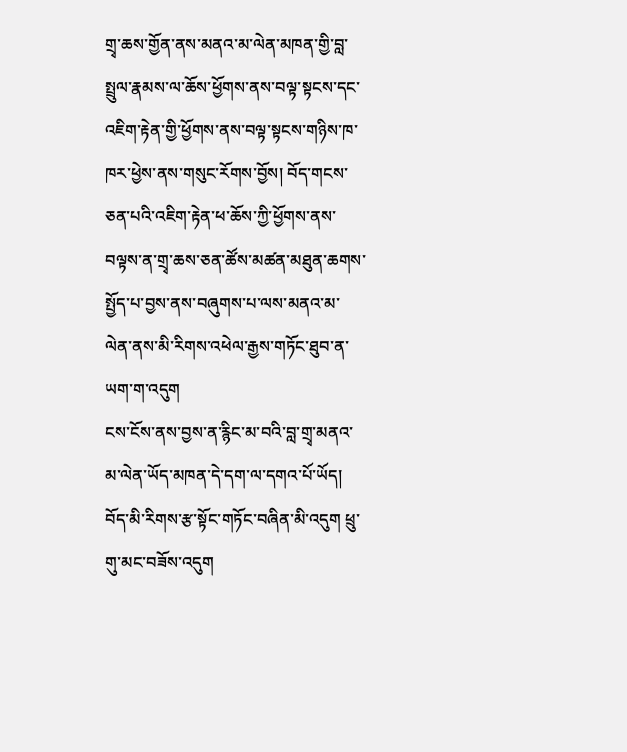གྲྭ་ཆས་གྱོན་ནས་མནའ་མ་ལེན་མཁན་གྱི་བླ་སྤྲུལ་རྣམས་ལ་ཆོས་ཕྱོགས་ནས་བལྟ་སྟངས་དང་འཇིག་རྟེན་གྱི་ཕྱོགས་ནས་བལྟ་སྟངས་གཉིས་ཁ་ཁར་ཕྱེས་ནས་གསུང་རོགས་བྱོས། བོད་གངས་ཅན་པའི་འཇིག་རྟེན་ཕ་ཆོས་ཀྱི་ཕྱོགས་ནས་བལྟས་ན་གྲྭ་ཆས་ཅན་ཚོས་མཚན་མཐུན་ཆགས་སྤྱོད་པ་བྱས་ནས་བཞུགས་པ་ལས་མནའ་མ་ལེན་ནས་མི་རིགས་འཕེལ་རྒྱས་གཏོང་ཐུབ་ན་ཡག་ག་འདུག
ངས་ངོས་ནས་བྱས་ན་རྙིང་མ་བའི་བླ་གྲྭ་མནའ་མ་ལེན་ཡོད་མཁན་དེ་དག་ལ་དགའ་པོ་ཡོད། བོད་མི་རིགས་རྩ་སྟོང་གཏོང་བཞིན་མི་འདུག ཕྲུ་གུ་མང་བཟོས་འདུག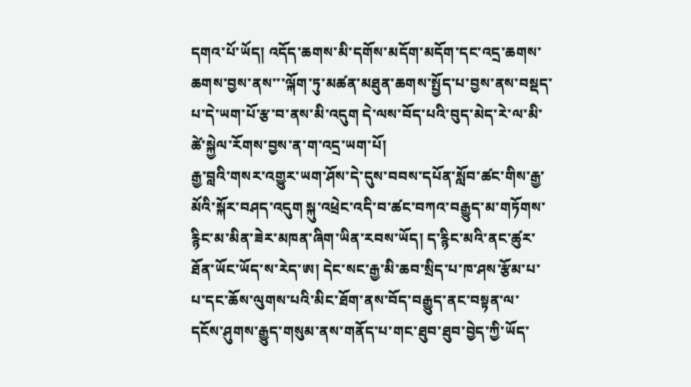དགའ་པོ་ཡོད། འདོད་ཆགས་མི་དགོས་མདོག་མདོག་དང་འདྲ་ཆགས་ཆགས་བྱས་ནས་་་ལྐོག་ཏུ་མཚན་མཐུན་ཆགས་སྤྱོད་པ་བྱས་ནས་བསྡད་པ་དེ་ཡག་པོ་རྩ་བ་ནས་མི་འདུག དེ་ལས་བོད་པའི་བུད་མེད་རེ་ལ་མི་ཚེ་སྐྱེལ་རོགས་བྱས་ན་ག་འདྲ་ཡག་པོ།
རྒྱ་བླའི་གསར་འགྱུར་ཡག་ཤོས་དེ་དུས་བབས་དཔོན་སློབ་ཚང་གིས་རྒྱ་མོའི་སྐོར་བཤད་འདུག སྐུ་འཕྲེང་འདི་བ་ཚང་བཀའ་བརྒྱུད་མ་གཏོགས་རྙིང་མ་མིན་ཟེར་མཁན་ཞིག་ཡིན་རབས་ཡོད། ད་རྙིང་མའི་ནང་ཚུར་ཐོན་ཡོང་ཡོད་ས་རེད་ཨ། དེང་སང་རྒྱ་མི་ཆབ་སྲིད་པ་ཁ་ཤས་རྩོམ་པ་པ་དང་ཆོས་ལུགས་པའི་མིང་ཐོག་ནས་བོད་བརྒྱུད་ནང་བསྟན་ལ་དངོས་ཤུགས་རྒྱུད་གསུམ་ནས་གནོད་པ་གང་ཐུབ་ཐུབ་བྱེད་ཀྱི་ཡོད་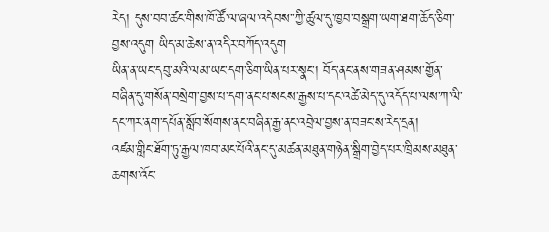རེད། དུས་བབ་ཚང་གིས་ཁོ་ཚོ་ལ་ཞལ་འདེབས་་ཀྱི་ཚུལ་དུ་ཁྱབ་བསྒྲག་ཡག་ཐག་ཆོད་ཅིག་བྱས་འདུག ཡིད་མ་ཆེས་ན་འདིར་བཀོད་འདུག
ཡིན་ན་ཡང་དབུ་མའི་ལམ་ཡང་དག་ཅིག་ཡིན་པར་སྣང་། བོད་ནང་ནས་གཟན་ཤམས་གྱོན་བཞིན་དུ་གསོན་བསྲེག་བྱས་པ་དག་ནང་པ་སངས་རྒྱས་པ་དང་འཚེ་མེད་དུ་འདོད་པ་ལས་ཀ་ལི་དང་ཀར་ནག་དཔོན་སློབ་སོགས་ནང་བཞིན་རྒྱ་ནང་འབྲེལ་བྱས་ན་བཟང་ས་རེད་དྲན།
འཛམ་གླིང་ཐོག་ཏུ་རྒྱལ་ཁབ་མང་པོའི་ནང་དུ་མཚན་མཐུན་གཉེན་སྒྲིག་བྱེད་པར་ཁྲིམས་མཐུན་ཆགས་འོང་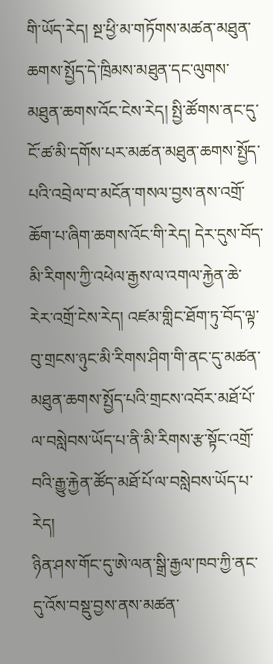གི་ཡོད་རེད། སྔ་ཕྱི་མ་གཏོགས་མཚན་མཐུན་ཆགས་སྤྱོད་དེ་ཁྲིམས་མཐུན་དང་ལུགས་མཐུན་ཆགས་འོང་ངེས་རེད། སྤྱི་ཚོགས་ནང་དུ་ངོ་ཚ་མི་དགོས་པར་མཚན་མཐུན་ཆགས་སྤྱོད་པའི་འབྲེལ་བ་མངོན་གསལ་བྱས་ནས་འགྲོ་ཆོག་པ་ཞིག་ཆགས་འོང་གི་རེད། དེར་དུས་བོད་མི་རིགས་ཀྱི་འཕེལ་རྒྱས་ལ་འགལ་རྐྱེན་ཆེ་རེར་འགྲོ་ངེས་རེད། འཛམ་གླིང་ཐོག་ཏུ་བོད་ལྟ་བུ་གྲངས་ཉུང་མི་རིགས་ཤིག་གི་ནང་དུ་མཚན་མཐུན་ཆགས་སྤྱོད་པའི་གྲངས་འབོར་མཐོ་པོ་ལ་བསླེབས་ཡོད་པ་ནི་མི་རིགས་རྩ་སྟོང་འགྲོ་བའི་རྒྱུ་རྐྱེན་ཚོད་མཐོ་པོ་ལ་བསླེབས་ཡོད་པ་རེད།
ཉིན་ཤས་གོང་དུ་ཨེ་ལན་སྒྲི་རྒྱལ་ཁབ་ཀྱི་ནང་དུ་འོས་བསྡུ་བྱས་ནས་མཚན་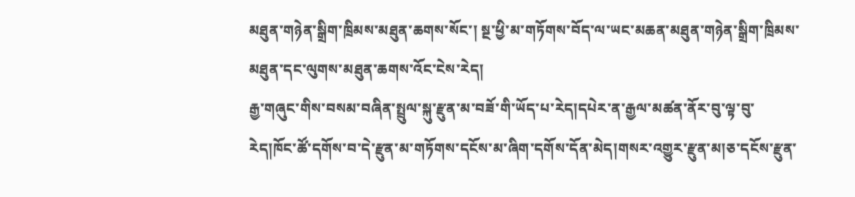མཐུན་གཉེན་སྒྲིག་ཁྲིམས་མཐུན་ཆགས་སོང་། སྔ་ཕྱི་མ་གཏོགས་བོད་ལ་ཡང་མཆན་མཐུན་གཉེན་སྒྲིག་ཁྲིམས་མཐུན་དང་ལུགས་མཐུན་ཆགས་འོང་ངེས་རེད།
རྒྱ་གཞུང་གིས་བསམ་བཞིན་སྤྲུལ་སྐུ་རྫུན་མ་བཟོ་གི་ཡོད་པ་རེད།དཔེར་ན་རྒྱལ་མཚན་ནོར་བུ་ལྟ་བུ་རེད།ཁོང་ཚོ་དགོས་བ་དེ་རྫུན་མ་གཏོགས་དངོས་མ་ཞིག་དགོས་དོན་མེད།གསར་འགྱུར་རྫུན་མ།ཅ་དངོས་རྫུན་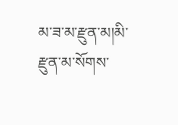མ་ཟ་མ་རྫུན་མ།མི་རྫུན་མ་སོགས་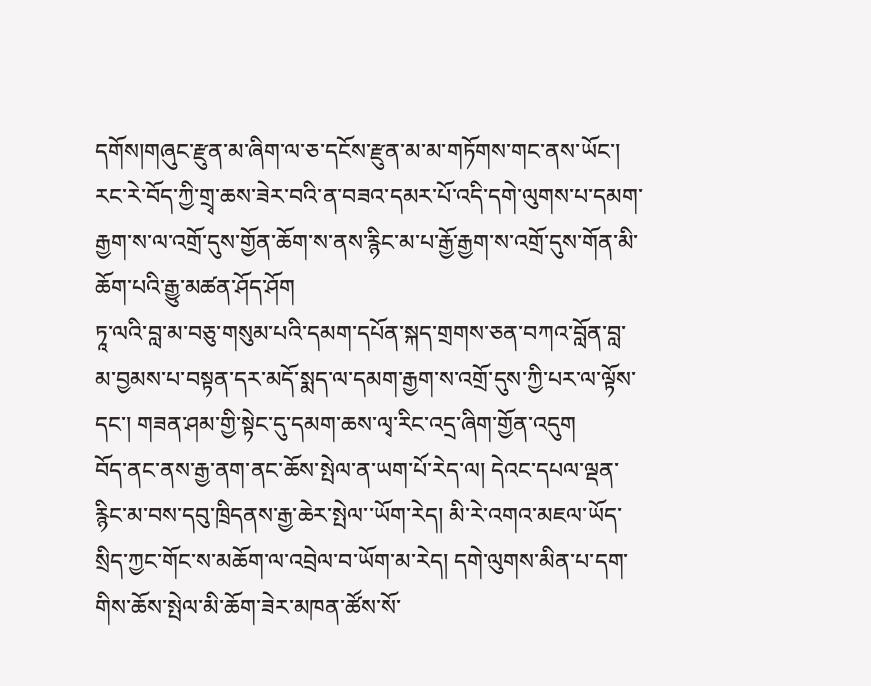དགོས།གཞུང་རྫུན་མ་ཞིག་ལ་ཅ་དངོས་རྫུན་མ་མ་གཏོགས་གང་ནས་ཡོང་།
རང་རེ་བོད་ཀྱི་གྲྭ་ཆས་ཟེར་བའི་ན་བཟའ་དམར་པོ་འདི་དགེ་ལུགས་པ་དམག་རྒྱག་ས་ལ་འགྲོ་དུས་གྱོན་ཆོག་ས་ནས་རྙིང་མ་པ་རྒྱོ་རྒྱག་ས་འགྲོ་དུས་གོན་མི་ཆོག་པའི་རྒྱུ་མཚན་ཤོད་ཤོག
ཏཱ་ལའི་བླ་མ་བཅུ་གསུམ་པའི་དམག་དཔོན་སྐད་གྲགས་ཅན་བཀའ་བློན་བླ་མ་བྱམས་པ་བསྟན་དར་མདོ་སྨད་ལ་དམག་རྒྱག་ས་འགྲོ་དུས་ཀྱི་པར་ལ་ལྟོས་དང་། གཟན་ཤམ་གྱི་སྟེང་དུ་དམག་ཆས་ལྭ་རིང་འདྲ་ཞིག་གྱོན་འདུག
བོད་ནང་ནས་རྒྱ་ནག་ནང་ཆོས་སྤེལ་ན་ཡག་པོ་རེད་ལ། དེའང་དཔལ་ལྡན་རྙིང་མ་བས་དབུ་ཁྲིདནས་རྒྱ་ཆེར་སྤེལ་་ཡོག་རེད། མི་རེ་འགའ་མཇལ་ཡོད་སྲིད་ཀྱང་གོང་ས་མཆོག་ལ་འབྲེལ་བ་ཡོག་མ་རེད། དགེ་ལུགས་མིན་པ་དག་གིས་ཆོས་སྤེལ་མི་ཆོག་ཟེར་མཁན་ཚོས་སོ་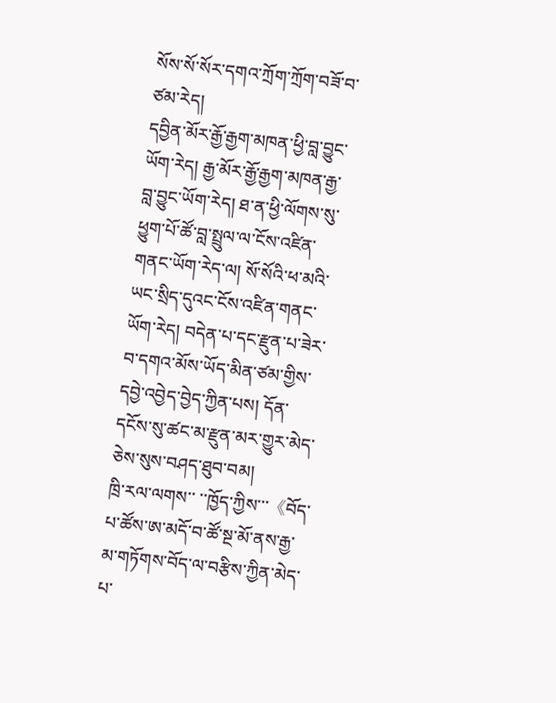སོས་སོ་སོར་དགའ་ཀྲོག་ཀྲོག་བཟོ་བ་ཙམ་རེད།
དབྱིན་མོར་རྒྱོ་རྒྱག་མཁན་ཕྱི་བླ་བྱུང་ཡོག་རེད། རྒྱ་མོར་རྒྱོ་རྒྱག་མཁན་རྒྱ་བླ་བྱུང་ཡོག་རེད། ཐ་ན་ཕྱི་ལོགས་སུ་ཕྱུག་པོ་ཚོ་བླ་སྤྲུལ་ལ་ངོས་འཛིན་གནང་ཡོག་རེད་ལ། སོ་སོའི་ཕ་མའི་ཡང་སྲིད་དུའང་ངོས་འཛིན་གནང་ཡོག་རེད། བདེན་པ་དང་རྫུན་པ་ཟེར་བ་དགའ་མོས་ཡོད་མིན་ཙམ་གྱིས་དབྱེ་འབྱེད་བྱེད་ཀྱིན་པས། དོན་དངོས་སུ་ཚང་མ་རྫུན་མར་གྱུར་མེད་ཅེས་སུས་བཤད་ཐུབ་བམ།
ཁྲི་རལ་ལགས་་ ་་ཁྱོད་ཀྱིས་་་《བོད་པ་ཚོས་ཨ་མདོ་བ་ཚོ་སྔ་མོ་ནས་རྒྱ་མ་གཏོགས་བོད་ལ་བརྩིས་ཀྱིན་མེད་པ་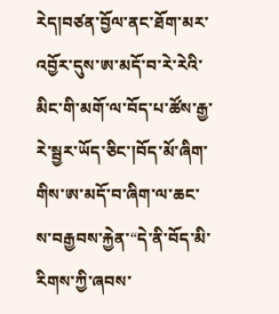རེད།བཙན་བྱོལ་ནང་ཐོག་མར་འབྱོར་དུས་ཨ་མདོ་བ་རེ་རེའི་མིང་གི་མགོ་ལ་བོད་པ་ཚོས་རྒྱ་རེ་སྦྱར་ཡོད་ཅིང་།བོད་མོ་ཞིག་གིས་ཨ་མདོ་བ་ཞིག་ལ་ཆང་ས་བརྒྱབས་རྐྱེན་“དེ་ནི་བོད་མི་རིགས་ཀྱི་ཞབས་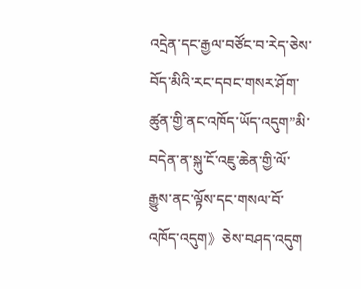འདྲེན་དང་རྒྱལ་བཙོང་བ་རེད་ཅེས་བོད་མིའི་རང་དབང་གསར་ཤོག་ཚུན་གྱི་ནང་འཁོད་ཡོད་འདུག”མི་བདེན་ན་སྐུ་ངོ་འཇུ་ཆེན་གྱི་ལོ་རྒྱུས་ནང་ལྟོས་དང་གསལ་བོ་འཁོད་འདུག》ཅེས་བཤད་འདུག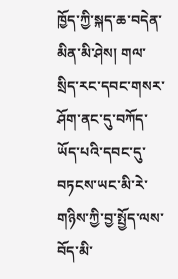ཁྱོད་ཀྱི་སྐད་ཆ་བདེན་མིན་མི་ཤེས། གལ་སྲིད་རང་དབང་གསར་ཤོག་ནང་དུ་བཀོད་ཡོད་པའི་དབང་དུ་བཏངས་ཡང་མི་རེ་གཉིས་ཀྱི་བྱ་སྤྱོད་ལས་བོད་མི་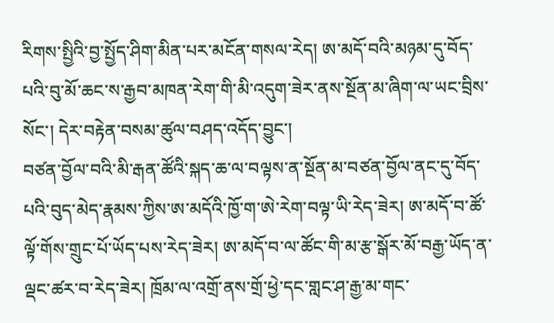རིགས་སྤྱིའི་བྱ་སྤྱོད་ཤིག་མིན་པར་མངོན་གསལ་རེད། ཨ་མདོ་བའི་མཉམ་དུ་བོད་པའི་བུ་མོ་ཆང་ས་རྒྱབ་མཁན་རེག་གི་མི་འདུག་ཟེར་ནས་སྔོན་མ་ཞིག་ལ་ཡང་བྲིས་སོང་། དེར་བརྟེན་བསམ་ཚུལ་བཤད་འདོད་བྱུང་།
བཙན་བྱོལ་བའི་མི་རྒན་ཚོའི་སྐད་ཆ་ལ་བལྟས་ན་སྔོན་མ་བཙན་བྱོལ་ནང་དུ་བོད་པའི་བུད་མེད་རྣམས་ཀྱིས་ཨ་མདོའི་ཁྱོ་ག་ཨེ་རེག་བལྟ་ཡི་རེད་ཟེར། ཨ་མདོ་བ་ཚོ་ལྟོ་གོས་གྲུང་པོ་ཡོད་པས་རེད་ཟེར། ཨ་མདོ་བ་ལ་ཚོང་གི་མ་རྩ་སྒོར་མོ་བརྒྱ་ཡོད་ན་ལྡང་ཚར་བ་རེད་ཟེར། ཁྲོམ་ལ་འགྲོ་ནས་གྲོ་ཕྱེ་དང་གླང་ཤ་རྒྱ་མ་གང་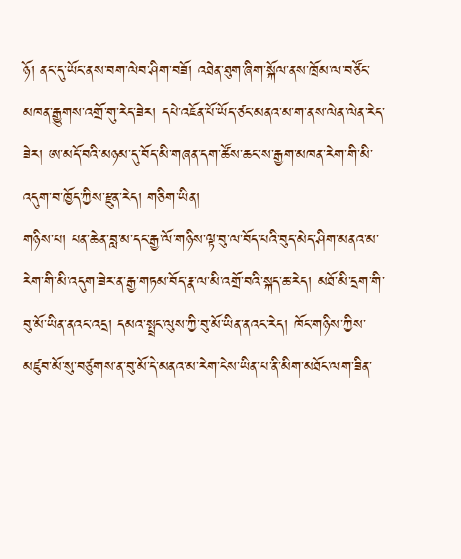ཉོ། ནང་དུ་ཡོང་ནས་བག་ལེབ་ཤིག་བཟོ། འཐེན་ཐུག་ཞིག་སྐོལ་ནས་ཁྲོམ་ལ་བཙོང་མཁན་རྒྱུགས་འགྲོ་གུ་རེད་ཟེར། དཔེ་འཇོན་པོ་ཡོད་ཙང་མནའ་མ་ག་ནས་ལེན་ལེན་རེད་ཟེར། ཨ་མདོ་བའི་མཉམ་དུ་བོད་མི་གཞན་དག་ཚོས་ཆང་ས་རྒྱག་མཁན་རེག་གི་མི་འདུག་བ་ཁྱོད་ཀྱིས་རྫུན་རེད། གཅིག་ཡིན།
གཉིས་པ། པན་ཆེན་བླ་མ་དང་རྒྱ་ལོ་གཉིས་ལྟ་བུ་ལ་བོད་པའི་བུད་མེད་ཤིག་མནའ་མ་རེག་གི་མི་འདུག་ཟེར་ན་རྒྱ་གཏམ་བོད་རྣ་ལ་མི་འགྲོ་བའི་སྐད་ཆ་རེད། མཐོ་མི་དྲག་གི་བུ་མོ་ཡིན་ནའང་འདྲ། དམའ་སྤྲང་ལུས་ཀྱི་བུ་མོ་ཡིན་ནའང་རེད། ཁོང་གཉིས་ཀྱིས་མཛུབ་མོ་སུ་བཙུགས་ན་བུ་མོ་དེ་མནའ་མ་རེག་ངེས་ཡིན་པ་ནི་མིག་མཐོང་ལག་ཟིན་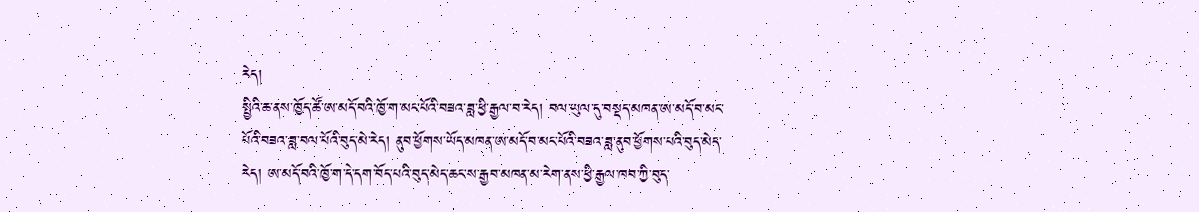རེད།
སྤྱིའི་ཆ་ནས་ཁྱོད་ཚོ་ཨ་མདོ་བའི་ཁྱོ་ག་མང་པོའི་བཟའ་ཟླ་ཕྱི་རྒྱལ་བ་རེད། བལ་ཡུལ་དུ་བསྡད་མཁན་ཨ་མདོ་བ་མང་པོའི་བཟའ་ཟླ་བལ་པོའི་བུད་མེ་རེད། ནུབ་ཕྱོགས་ཡོད་མཁན་ཨ་མདོ་བ་མང་པོའི་བཟའ་ཟླ་ནུབ་ཕྱོགས་པའི་བུད་མེད་རེད། ཨ་མདོ་བའི་ཁྱོ་ག་དེ་དག་བོད་པའི་བུད་མེད་ཆང་ས་རྒྱབ་མཁན་མ་རེག་ནས་ཕྱི་རྒྱལ་ཁབ་ཀྱི་བུད་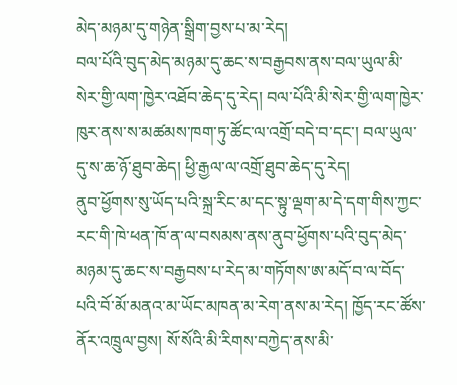མེད་མཉམ་དུ་གཉེན་སྒྲིག་བྱས་པ་མ་རེད།
བལ་པོའི་བུད་མེད་མཉམ་དུ་ཆང་ས་བརྒྱབས་ནས་བལ་ཡུལ་མི་སེར་གྱི་ལག་ཁྱེར་འཐོབ་ཆེད་དུ་རེད། བལ་པོའི་མི་སེར་གྱི་ལག་ཁྱེར་ཁུར་ནས་ས་མཚམས་ཁག་ཏུ་ཚོང་ལ་འགྲོ་བདེ་བ་དང་། བལ་ཡུལ་དུ་ས་ཆ་ཉོ་ཐུབ་ཆེད། ཕྱི་རྒྱལ་ལ་འགྲོ་ཐུབ་ཆེད་དུ་རེད།
ནུབ་ཕྱོགས་སུ་ཡོད་པའི་སྐྲ་རིང་མ་དང་སྟུ་ལྡག་མ་དེ་དག་གིས་ཀྱང་རང་གི་ཁེ་ཕན་ཁོ་ན་ལ་བསམས་ནས་ནུབ་ཕྱོགས་པའི་བུད་མེད་མཉམ་དུ་ཆང་ས་བརྒྱབས་པ་རེད་མ་གཏོགས་ཨ་མདོ་བ་ལ་བོད་པའི་བོ་མོ་མནའ་མ་ཡོང་མཁན་མ་རེག་ནས་མ་རེད། ཁྱོད་རང་ཚོས་ནོར་འཁྲུལ་བྱས། སོ་སོའི་མི་རིགས་བཀྱེད་ནས་མི་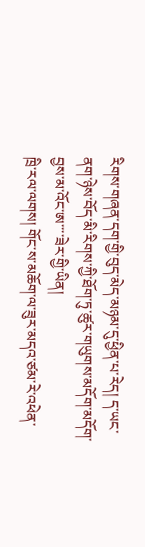རིགས་གཞན་དག་གྱི་བུད་མེད་མཉམ་དུ་ཕྱིན་པ་རེད། ད་ཡང་ནག་ཉེས་བོད་མི་རིགས་ཀྱི་ཐོག་ཏུ་ཚུར་གཡུགས་མདོག་མདོག་བྱས་མ་འོང་ཨ་་་་ཟེར་གྱི་ཡིན།
ཁྲི་རལ་ལགས། གོང་ས་མཆོག་ལ་ཟུར་མདའ་ཙམ་རེ་འཕེན་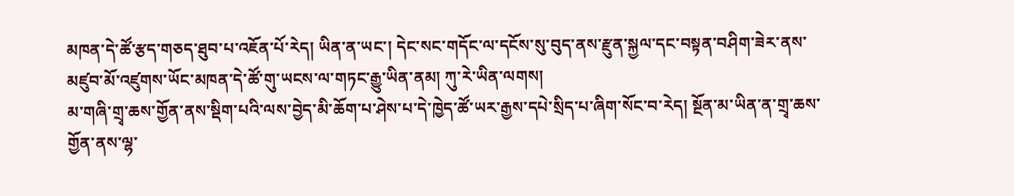མཁན་དེ་ཚོ་རྩད་གཅད་ཐུབ་པ་འཇོན་པོ་རེད། ཡིན་ན་ཡང་། དེང་སང་གདོང་ལ་དངོས་སུ་བུད་ནས་རྫུན་སྐྱལ་དང་བསྟན་བཤིག་ཟེར་ནས་མཛུབ་མོ་འཛུགས་ཡོང་མཁན་དེ་ཚོ་གུ་ཡངས་ལ་གཏང་རྒྱུ་ཡིན་ནམ། ཀུ་རེ་ཡིན་ལགས།
མ་གཞི་གྲྭ་ཆས་གྱོན་ནས་སྡིག་པའི་ལས་བྱེད་མི་ཆོག་པ་ཤེས་པ་དེ་ཁྱེད་ཚོ་ཡར་རྒྱས་དཔེ་སྲིད་པ་ཞིག་སོང་བ་རེད། སྔོན་མ་ཡིན་ན་གྲྭ་ཆས་གྱོན་ནས་ལྷ་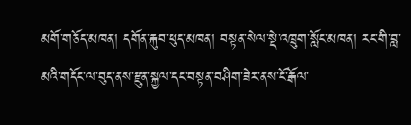མགོ་གཅོད་མཁན། དགོན་རྐུབ་ཕུད་མཁན། བསྟན་སེལ་སྡེ་འཁྲུག་སློང་མཁན། རང་གི་བླ་མའི་གདོང་ལ་བུད་ནས་རྫུན་སྐྱལ་དང་བསྟན་བཤིག་ཟེར་ནས་ངོ་རྒོལ་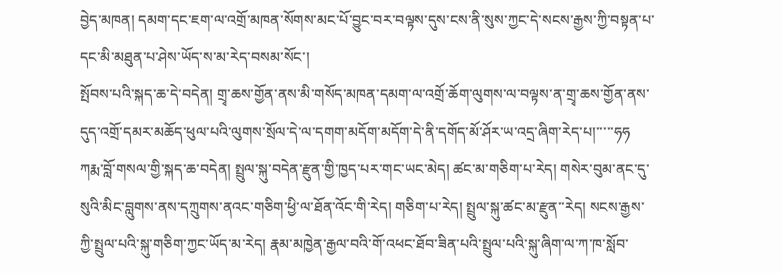བྱེད་མཁན། དམག་དང་ཇག་ལ་འགྲོ་མཁན་སོགས་མང་པོ་བྱུང་བར་བལྟས་དུས་ངས་ནི་སུས་ཀྱང་དེ་སངས་རྒྱས་ཀྱི་བསྟན་པ་དང་མི་མཐུན་པ་ཤེས་ཡོད་ས་མ་རེད་བསམ་སོང་།
སྤོབས་པའི་སྐད་ཆ་དེ་བདེན། གྲྭ་ཆས་གྱོན་ནས་མི་གསོད་མཁན་དམག་ལ་འགྲོ་ཆོག་ལུགས་ལ་བལྟས་ན་གྲྭ་ཆས་གྱོན་ནས་དུད་འགྲོ་དམར་མཆོད་ཕུལ་པའི་ལུགས་སྲོལ་དེ་ལ་དགག་མདོག་མདོག་དེ་ནི་དགོད་མོ་ཤོར་ཡ་འདྲ་ཞིག་རེད་པ།་་་་་ཧཧ
ཀརྨ་བློ་གསལ་གྱི་སྐད་ཆ་བདེན། སྤྲུལ་སྐུ་བདེན་རྫུན་གྱི་ཁྱད་པར་གང་ཡང་མེད། ཚང་མ་གཅིག་པ་རེད། གསེར་བུམ་ནང་དུ་སུའི་མིང་བླུགས་ནས་དཀྲུགས་ནའང་གཅིག་ཕྱི་ལ་ཐོན་འོང་གི་རེད། གཅིག་པ་རེད། སྤྲུལ་སྐུ་ཚང་མ་རྫུན་་རེད། སངས་རྒྱས་ཀྱི་སྤྲུལ་པའི་སྐུ་གཅིག་ཀྱང་ཡོད་མ་རེད། རྣམ་མཁྱེན་རྒྱལ་བའི་གོ་འཕང་ཐོབ་ཟིན་པའི་སྤྲུལ་པའི་སྐུ་ཞིག་ལ་ཀ་ཁ་སློབ་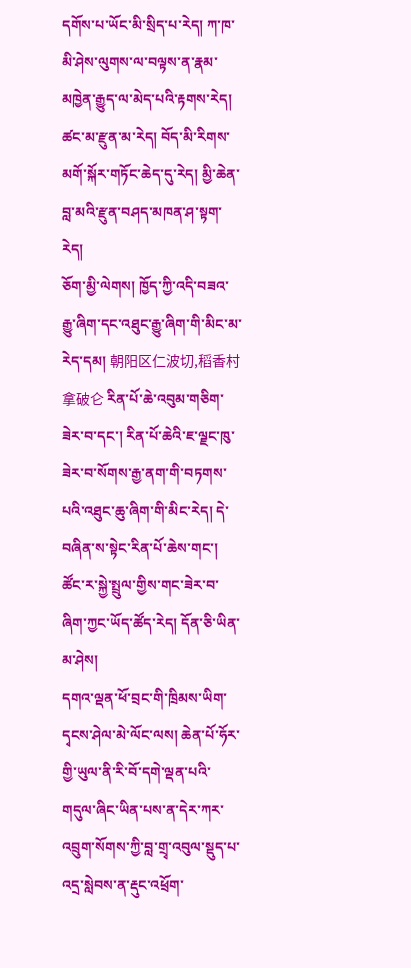དགོས་པ་ཡོང་མི་སྲིད་པ་རེད། ཀ་ཁ་མི་ཤེས་ལུགས་ལ་བལྟས་ན་རྣམ་མཁྱེན་རྒྱུད་ལ་མེད་པའི་རྟགས་རེད། ཚང་མ་རྫུན་མ་རེད། བོད་མི་རིགས་མགོ་སྐོར་གཏོང་ཆེད་དུ་རེད། མྱི་ཆེན་བླ་མའི་རྫུན་བཤད་མཁན་ཤ་སྟག་རེད།
ཅོག་མྱི་ལེགས། ཁྱོད་ཀྱི་འདི་བཟའ་རྒྱུ་ཞིག་དང་འཐུང་རྒྱུ་ཞིག་གི་མིང་མ་རེད་དམ། 朝阳区仁波切,稻香村拿破仑 རིན་པོ་ཆེ་འབུམ་གཅིག་ཟེར་བ་དང་། རིན་པོ་ཆེའི་ཇ་ལྗང་ཁུ་ཟེར་བ་སོགས་རྒྱ་ནག་གི་བཏགས་པའི་འཐུང་ཆུ་ཞིག་གི་མིང་རེད། དེ་བཞིན་ས་སྟེང་རིན་པོ་ཆེས་གང་། ཚོང་ར་སྐྱེ་སྤྲུལ་གྱིས་གང་ཟེར་བ་ཞིག་ཀྱང་ཡོད་ཚོད་རེད། དོན་ཅི་ཡིན་མ་ཤེས།
དགའ་ལྡན་ཕོ་བྲང་གི་ཁྲིམས་ཡིག་དྭངས་ཤེལ་མེ་ལོང་ལས། ཆེན་པོ་ཧོར་གྱི་ཡུལ་ནི་རི་བོ་དགེ་ལྡན་པའི་གདུལ་ཞིང་ཡིན་པས་ན་དེར་ཀར་འབྲུག་སོགས་ཀྱི་བླ་གྲྭ་འབུལ་སྡུད་པ་འདྲ་སླེབས་ན་རྡུང་འཕྲོག་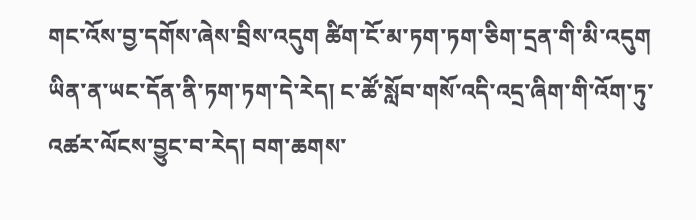གང་འོས་བྱ་དགོས་ཞེས་བྲིས་འདུག ཚིག་ངོ་མ་ཏག་ཏག་ཅིག་དྲན་གི་མི་འདུག ཡིན་ན་ཡང་དོན་ནི་ཏག་ཏག་དེ་རེད། ང་ཚོ་སློབ་གསོ་འདི་འདྲ་ཞིག་གི་འོག་ཏུ་འཚར་ལོངས་བྱུང་བ་རེད། བག་ཆགས་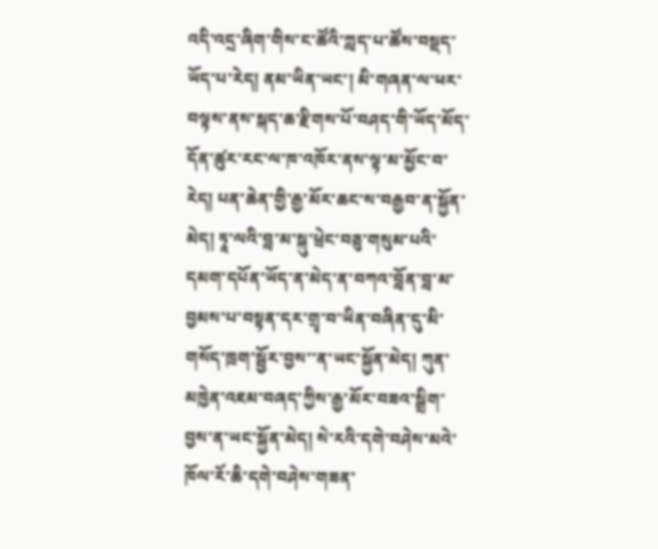འདི་འདྲ་ཞིག་གིས་ང་ཚོའི་ཀླད་པ་ཚོས་བསྡད་ཡོད་པ་རེད། ནམ་ཡིན་ཡང་། མི་གཞན་ལ་ཕར་བལྟས་ནས་སྐད་ཆ་རྫིགས་པོ་བཤད་གི་ཡོད་མོད་དོན་ཚུར་རང་ལ་ཁ་འཁོར་ནས་ལྟ་མ་མྱོང་བ་རེད། པན་ཆེན་གྱི་རྒྱ་མོར་ཆང་ས་བརྒྱབ་ན་སྐྱོན་མེད། ཏཱ་ལའི་བླ་མ་སྐུ་ཕྲེང་བཅུ་གསུམ་པའི་དམག་དཔོན་ཡོད་ན་མེད་ན་བཀའ་བློན་བླ་མ་བྱམས་པ་བསྟན་དར་གྲྭ་བ་ཡིན་བཞིན་དུ་མི་གསོད་ཁྲག་སྦྱོར་བྱས་་ན་ཡང་སྐྱོན་མེད། ཀུན་མཁྱེན་འཇམ་བཞད་ཀྱིས་རྒྱ་མོར་བཟའ་སྒྲིག་བྱས་ན་ཡང་སྐྱོན་མེད། སེ་རའི་དགེ་བཤེས་མའེ་ཁོལ་རོ་ཆི་དགེ་བཤེས་གཟན་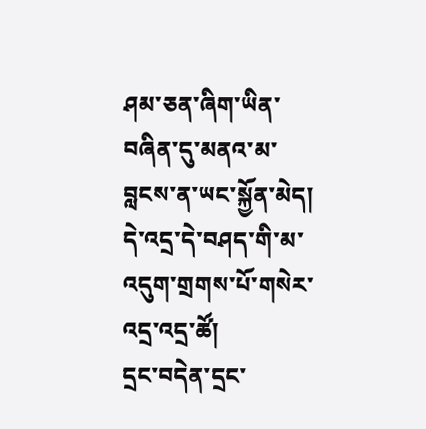ཤམ་ཅན་ཞིག་ཡིན་བཞིན་དུ་མནའ་མ་བླངས་ན་ཡང་སྐྱོན་མེད། དེ་འདྲ་དེ་བཤད་གི་མ་འདུག་གྲགས་པོ་གསེར་འདྲ་འདྲ་ཚོ།
དྲང་བདེན་དྲང་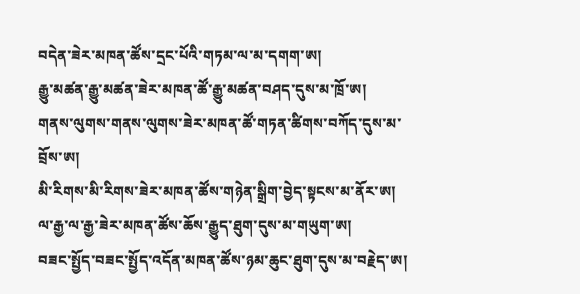བདེན་ཟེར་མཁན་ཚོས་དྲང་པོའི་གཏམ་ལ་མ་དགག་ཨ།
རྒྱུ་མཚན་རྒྱུ་མཚན་ཟེར་མཁན་ཚོ་རྒྱུ་མཚན་བཤད་དུས་མ་ཁྲོ་ཨ།
གནས་ལུགས་གནས་ལུགས་ཟེར་མཁན་ཚོ་གཏན་ཚིགས་བཀོད་དུས་མ་བྲོས་ཨ།
མི་རིགས་མི་རིགས་ཟེར་མཁན་ཚོས་གཉེན་སྒྲིག་བྱེད་སྟངས་མ་ནོར་ཨ།
ལ་རྒྱ་ལ་རྒྱ་ཟེར་མཁན་ཚོས་ཆོས་རྒྱུད་ཐུག་དུས་མ་གཡུག་ཨ།
བཟང་སྤྱོད་བཟང་སྤྱོད་འདོན་མཁན་ཚོས་ཉམ་ཆུང་ཐུག་དུས་མ་བརྗེད་ཨ།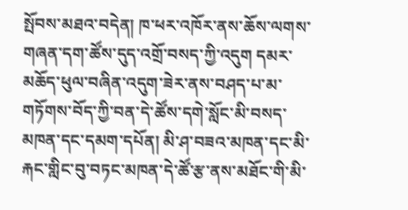སྤོབས་མཐའ་བདེན། ཁ་ཕར་འཁོར་ནས་ཆོས་ལགས་གཞན་དག་ཚོས་དུད་འགྲོ་བསད་ཀྱི་འདུག དམར་མཆོད་ཕུལ་བཞིན་འདུག་ཟེར་ནས་བཤད་པ་མ་གཏོགས་བོད་ཀྱི་བན་དེ་ཚོས་དགེ་སློང་མི་བསད་མཁན་དང་དམག་དཔོན། མི་ཤ་བཟའ་མཁན་དང་མི་རྐང་གླིང་བུ་བཏང་མཁན་དེ་ཚོ་རྩ་ནས་མཐོང་གི་མི་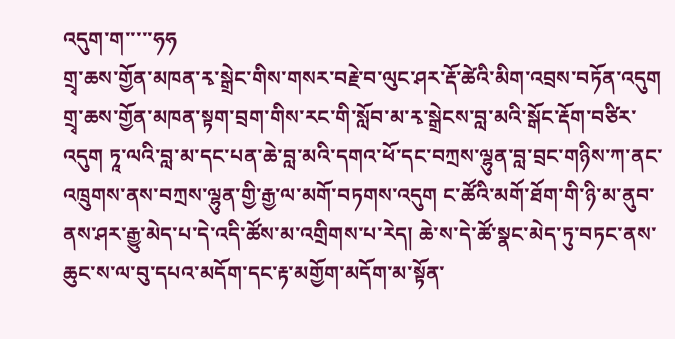འདུག་ག་་་་་ཧཧ
གྲྭ་ཆས་གྱོན་མཁན་རྭ་སྒྲེང་གིས་གསར་བརྗེ་བ་ལུང་ཤར་རྡོ་ཚེའི་མིག་འབྲས་བཏོན་འདུག གྲྭ་ཆས་གྱོན་མཁན་སྟག་བྲག་གིས་རང་གི་སློབ་མ་རྭ་སྒྲེངས་བླ་མའི་སྒོང་རྡོག་བཙིར་འདུག ཏཱ་ལའི་བླ་མ་དང་པན་ཆེ་བླ་མའི་དགའ་ཕོ་དང་བཀྲས་ལྷུན་བླ་བྲང་གཉིས་ཀ་ནང་འཁྲུགས་ནས་བཀྲས་ལྷུན་གྱི་རྒྱ་ལ་མགོ་བཏགས་འདུག ང་ཚོའི་མགོ་ཐོག་གི་ཉི་མ་ནུབ་ནས་ཤར་རྒྱུ་མེད་པ་དེ་འདི་ཚོས་མ་འགྲིགས་པ་རེད། ཆེ་ས་དེ་ཚོ་སྣང་མེད་ཏུ་བཏང་ནས་ཆུང་ས་ལ་བུ་དཔའ་མདོག་དང་རྟ་མགྱོག་མདོག་མ་སྟོན་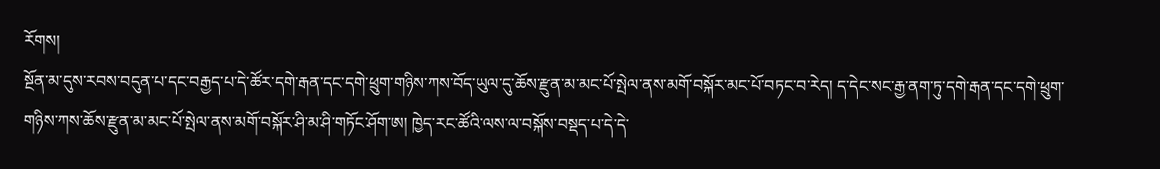རོགས།
སྔོན་མ་དུས་རབས་བདུན་པ་དང་བརྒྱད་པ་དེ་ཚོར་དགེ་རྒན་དང་དགེ་ཕྲུག་གཉིས་ཀས་བོད་ཡུལ་དུ་ཆོས་རྫུན་མ་མང་པོ་སྤེལ་ནས་མགོ་བསྐོར་མང་པོ་བཏང་བ་རེད། ད་དེང་སང་རྒྱ་ནག་ཏུ་དགེ་རྒན་དང་དགེ་ཕྲུག་གཉིས་ཀས་ཆོས་རྫུན་མ་མང་པོ་སྤེལ་ནས་མགོ་བསྐོར་ཤི་མ་ཤི་གཏོང་ཤོག་ཨ། ཁྱེད་རང་ཚོའི་ལས་ལ་བསྐོས་བསྡད་པ་དེ་དེ་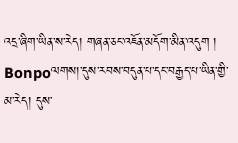འདྲ་ཞིག་ཡིན་ས་རེད། གཞན་ཅང་འཇོན་མདོག་མིན་འདུག །
Bonpoལགས།་དུས་རབས་བདུན་པ་དང་བརྒྱད་པ་ཡིན་གྱི་མ་རེད། དུས་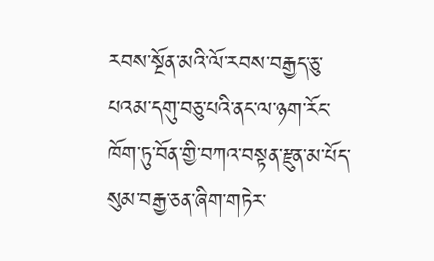རབས་སྔོན་མའི་ལོ་རབས་བརྒྱད་ཅུ་པའམ་དགུ་བཅུ་པའི་ནང་ལ་ཉག་རོང་ཁོག་ཏུ་བོན་གྱི་བཀའ་བསྟན་རྫུན་མ་པོད་སུམ་བརྒྱ་ཅན་ཞིག་གཏེར་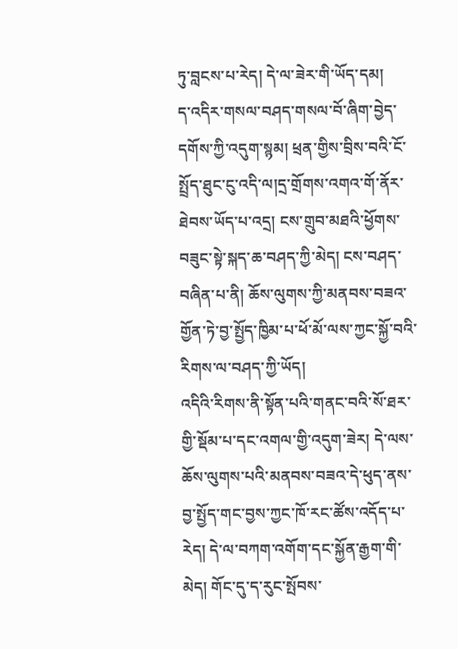ཏུ་བླངས་པ་རེད། དེ་ལ་ཟེར་གི་ཡོད་དམ།
ད་འདིར་གསལ་བཤད་གསལ་བོ་ཞིག་བྱེད་དགོས་ཀྱི་འདུག་སྙམ། ཕྲན་གྱིས་བྲིས་བའི་ངོ་སྤྲོད་ཐུང་ངུ་འདི་ལ།དྲ་གྲོགས་འགའ་གོ་ནོར་ཐེབས་ཡོད་པ་འདྲ། ངས་གྲུབ་མཐའི་ཕྱོགས་བཟུང་སྟེ་སྐད་ཆ་བཤད་ཀྱི་མེད། ངས་བཤད་བཞིན་པ་ནི། ཆོས་ལུགས་ཀྱི་མནབས་བཟའ་གྱོན་ཏེ་བྱ་སྤྱོད་ཁྱིམ་པ་ཕོ་མོ་ལས་ཀྱང་སྐྱོ་བའི་རིགས་ལ་བཤད་ཀྱི་ཡོད།
འདིའི་རིགས་ནི་སྟོན་པའི་གནང་བའི་སོ་ཐར་གྱི་སྡོམ་པ་དང་འགལ་གྱི་འདུག་ཟེར། དེ་ལས་ཆོས་ལུགས་པའི་མནབས་བཟའ་དེ་ཕུད་ནས་བྱ་སྤྱོད་གང་བྱས་ཀྱང་ཁོ་རང་ཚོས་འདོད་པ་རེད། དེ་ལ་བཀག་འགོག་དང་སྐྱོན་རྒྱག་གི་མེད། གོང་དུ་ད་རུང་སྤོབས་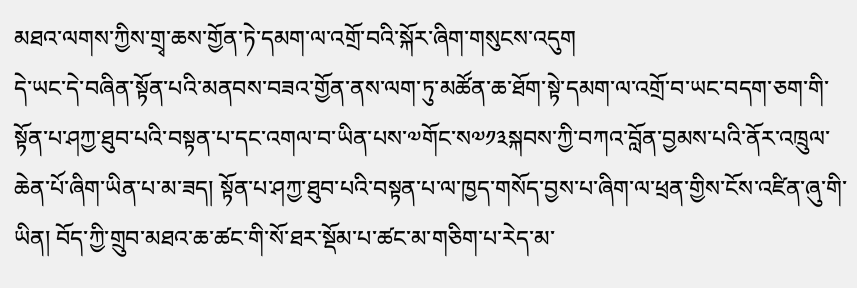མཐའ་ལགས་ཀྱིས་གྲྭ་ཆས་གྱོན་ཏེ་དམག་ལ་འགྲོ་བའི་སྐོར་ཞིག་གསུངས་འདུག
དེ་ཡང་དེ་བཞིན་སྟོན་པའི་མནབས་བཟའ་གྱོན་ནས་ལག་ཏུ་མཚོན་ཆ་ཐོག་སྟེ་དམག་ལ་འགྲོ་བ་ཡང་བདག་ཅག་གི་སྟོན་པ་ཤཀྱ་ཐུབ་པའི་བསྟན་པ་དང་འགལ་བ་ཡིན་པས་༧གོང་ས༧༡༣སྐབས་ཀྱི་བཀའ་བློན་བྱམས་པའི་ནོར་འཁྲུལ་ཆེན་པོ་ཞིག་ཡིན་པ་མ་ཟད། སྟོན་པ་ཤཀྱ་ཐུབ་པའི་བསྟན་པ་ལ་ཁྱད་གསོད་བྱས་པ་ཞིག་ལ་ཕྲན་གྱིས་ངོས་འཛིན་ཞུ་གི་ཡིན། བོད་ཀྱི་གྲུབ་མཐའ་ཆ་ཚང་གི་སོ་ཐར་སྡོམ་པ་ཚང་མ་གཅིག་པ་རེད་མ་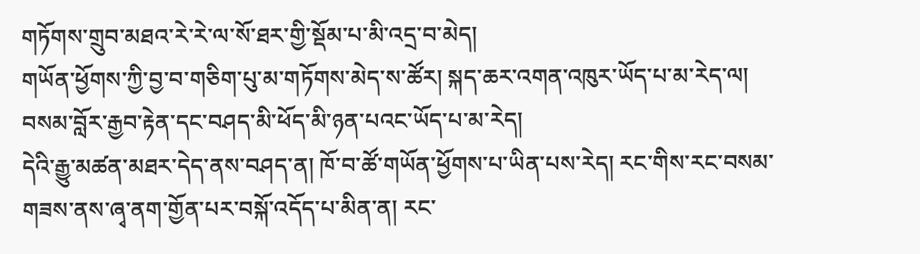གཏོགས་གྲུབ་མཐའ་རེ་རེ་ལ་སོ་ཐར་གྱི་སྡོམ་པ་མི་འདྲ་བ་མེད།
གཡོན་ཕྱོགས་ཀྱི་བྱ་བ་གཅིག་པུ་མ་གཏོགས་མེད་ས་ཚོར། སྐད་ཆར་འགན་འཁུར་ཡོད་པ་མ་རེད་ལ། བསམ་བློར་རྒྱབ་རྟེན་དང་བཤད་མི་ཕོད་མི་ཉན་པའང་ཡོད་པ་མ་རེད།
དེའི་རྒྱུ་མཚན་མཐར་དེད་ནས་བཤད་ན། ཁོ་བ་ཚོ་གཡོན་ཕྱོགས་པ་ཡིན་པས་རེད། རང་གིས་རང་བསམ་གཟས་ནས་ཞྭ་ནག་གྱོན་པར་བསྐོ་འདོད་པ་མིན་ན། རང་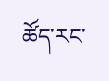ཚོད་རང་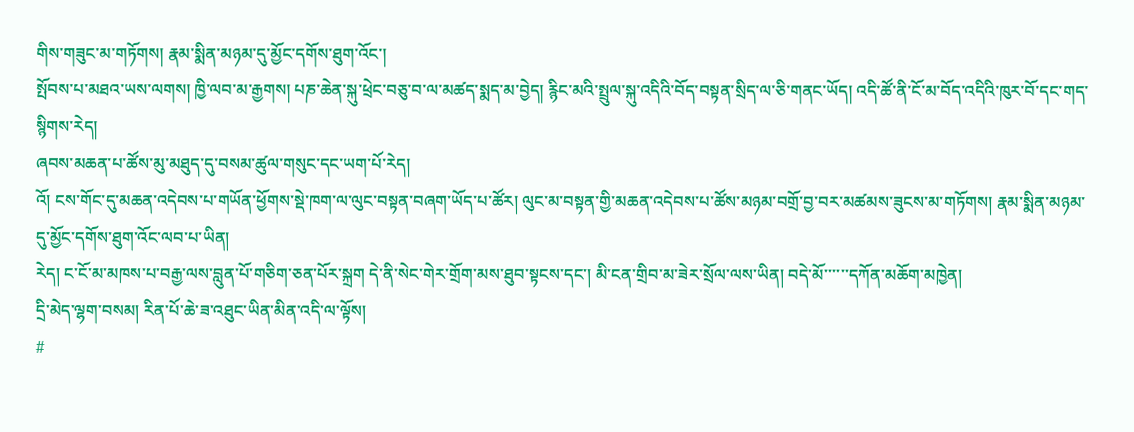གིས་གཟུང་མ་གཏོགས། རྣམ་སྨིན་མཉམ་དུ་མྱོང་དགོས་ཐུག་འོང་།
སྤོབས་པ་མཐའ་ཡས་ལགས། ཁྱི་ལབ་མ་རྒྱགས། པཎ་ཆེན་སྐུ་ཕྲེང་བཅུ་བ་ལ་མཚད་སྨད་མ་བྱེད། རྙིང་མའི་སྤྲུལ་སྐུ་འདིའི་བོད་བསྟན་སྲིད་ལ་ཅི་གནང་ཡོད། འདི་ཚོ་ནི་ངོ་མ་བོད་འདིའི་ཁུར་བོ་དང་གད་སྙིགས་རེད།
ཞབས་མཆན་པ་ཚོས་མུ་མཐུད་དུ་བསམ་ཚུལ་གསུང་དང་ཡག་པོ་རེད།
འོ། ངས་གོང་དུ་མཆན་འདེབས་པ་གཡོན་ཕྱོགས་སྡེ་ཁག་ལ་ལུང་བསྟན་བཞག་ཡོད་པ་ཚོར། ལུང་མ་བསྟན་གྱི་མཆན་འདེབས་པ་ཚོས་མཉམ་བགྲོ་བྱ་བར་མཚམས་ཟུངས་མ་གཏོགས། རྣམ་སྨིན་མཉམ་དུ་མྱོང་དགོས་ཐུག་འོང་ལབ་པ་ཡིན།
རེད། ང་ངོ་མ་མཁས་པ་བརྒྱ་ལས་བླུན་པོ་གཅིག་ཅན་པོར་སྐྲག དེ་ནི་སེང་གེར་གྲོག་མས་ཐུབ་སྟངས་དང་། མི་ངན་གྲིབ་མ་ཟེར་སྲོལ་ལས་ཡིན། བདེ་མོ་་་་་་དཀོན་མཆོག་མཁྱེན།
དྲི་མེད་ལྷག་བསམ། རིན་པོ་ཆེ་ཟ་འཐུང་ཡིན་མིན་འདི་ལ་ལྟོས།
#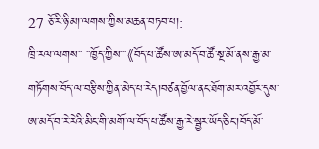27 ཅོ་རི་ཉི་མ།་ལགས་ཀྱིས་མཆན་བཏབ་པ།:
ཁྲི་རལ་ལགས་་ ་་ཁྱོད་ཀྱིས་་་《བོད་པ་ཚོས་ཨ་མདོ་བ་ཚོ་སྔ་མོ་ནས་རྒྱ་མ་གཏོགས་བོད་ལ་བརྩིས་ཀྱིན་མེད་པ་རེད།བཙན་བྱོལ་ནང་ཐོག་མར་འབྱོར་དུས་ཨ་མདོ་བ་རེ་རེའི་མིང་གི་མགོ་ལ་བོད་པ་ཚོས་རྒྱ་རེ་སྦྱར་ཡོད་ཅིང་།བོད་མོ་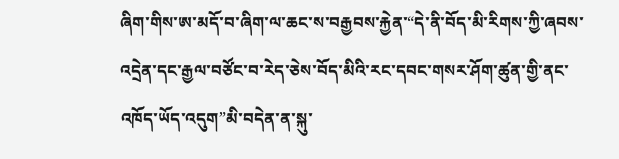ཞིག་གིས་ཨ་མདོ་བ་ཞིག་ལ་ཆང་ས་བརྒྱབས་རྐྱེན་“དེ་ནི་བོད་མི་རིགས་ཀྱི་ཞབས་འདྲེན་དང་རྒྱལ་བཙོང་བ་རེད་ཅེས་བོད་མིའི་རང་དབང་གསར་ཤོག་ཚུན་གྱི་ནང་འཁོད་ཡོད་འདུག”མི་བདེན་ན་སྐུ་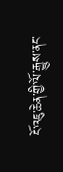ངོ་འཇུ་ཆེན་གྱི་ལོ་རྒྱུས་ནང་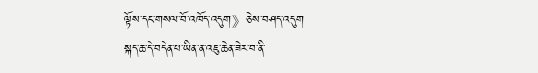ལྟོས་དང་གསལ་བོ་འཁོད་འདུག》ཅེས་བཤད་འདུག
སྐད་ཆ་དེ་བདེན་པ་ཡིན་ན་འཇུ་ཆེན་ཟེར་བ་ནི་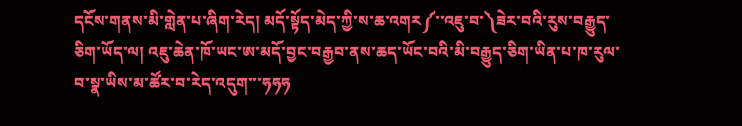དངོས་གནས་མི་གླེན་པ་ཞིག་རེད། མདོ་སྟོད་མེད་ཀྱི་ས་ཆ་འགར༼་་འཇུ་བ་༽ཟེར་བའི་རུས་བརྒྱུད་ཅིག་ཡོད་ལ། འཇུ་ཆེན་ཁོ་ཡང་ཨ་མདོ་བྱང་བརྒྱབ་ནས་ཆད་ཡོང་བའི་མི་བརྒྱུད་ཅིག་ཡིན་པ་ཁ་རུལ་བ་སྣ་ཡིས་མ་ཚོར་བ་རེད་འདུག་་་ཧཧཧ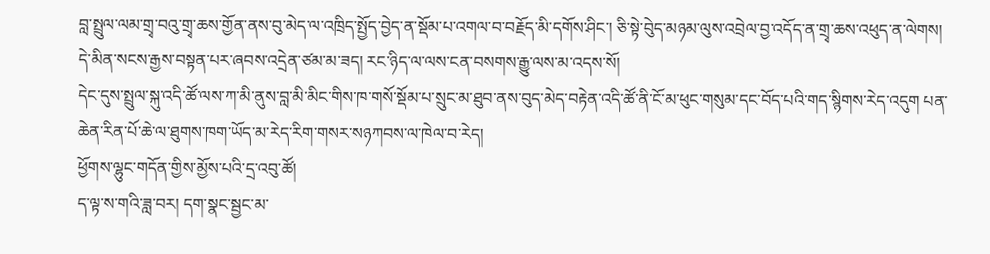བླ་སྤྲུལ་ལམ་གྲྭ་བའུ་གྲྭ་ཆས་གྱོན་ནས་བུ་མེད་ལ་འཁྲིད་སྤྱོད་བྱེད་ན་སྡོམ་པ་འགལ་བ་བརྗོད་མི་དགོས་ཤིང་། ཅི་སྟེ་བེུད་མཉམ་ལུས་འབྲེལ་བྱ་འདོད་ན་གྲྭ་ཆས་འཕུད་ན་ལེགས། དེ་མིན་སངས་རྒྱས་བསྟན་པར་ཞབས་འདྲེན་ཙམ་མ་ཟད། རང་ཉིད་ལ་ལས་ངན་བསགས་རྒྱུ་ལས་མ་འདས་སོ།
དེང་དུས་སྤྲུལ་སྐུ་འདི་ཚོ་ལས་ཀ་མི་ནུས་བླ་མི་མིང་གིས་ཁ་གསོ་སྡོམ་པ་སྲུང་མ་ཐུབ་ནས་བུད་མེད་བརྟེན་འདི་ཚོ་ནི་ངོ་མ་ཕུང་གསུམ་དང་བོད་པའི་གད་སྙིགས་རེད་འདུག པན་ཆེན་རིན་པོ་ཆེ་ལ་ཐུགས་ཁག་ཡོད་མ་རེད་རིག་གསར་སཉཀབས་ལ་ཁེལ་བ་རེད།
ཕྱོགས་ལྷུང་གདོན་གྱིས་མྱོས་པའི་དྲ་འབུ་ཚོ།
ད་ལྟ་ས་གའི་ཟླ་བར། དག་སྣང་སྦྱང་མ་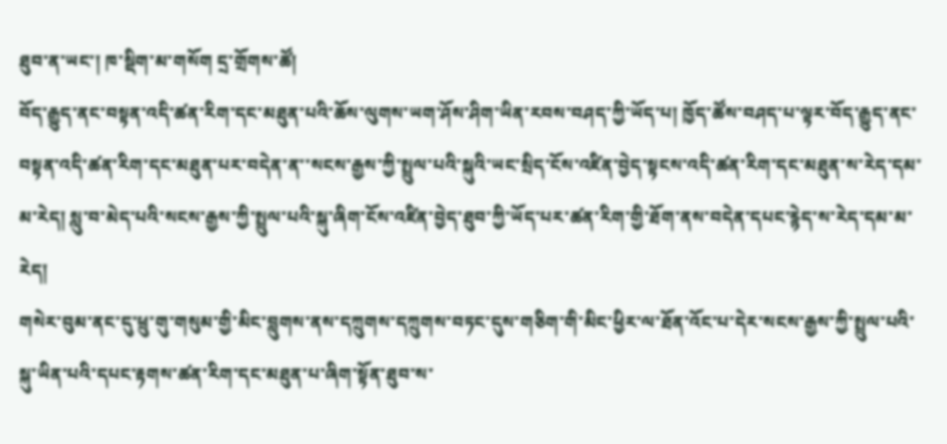ཐུབ་ན་ཡང་། ཁ་སྡིག་མ་གསོག དྲ་གྲོགས་ཚོ།
བོད་རྒྱུད་ནང་བསྟན་འདི་ཚན་རིག་དང་མཐུན་པའི་ཆོས་ལུགས་ཡག་ཤོས་ཤིག་ཡིན་རབས་བཤད་ཀྱི་ཡོད་པ། ཁྱོད་ཚོས་བཤད་པ་ལྟར་བོད་རྒྱུད་ནང་བསྟན་འདི་ཚན་རིག་དང་མཐུན་པར་བདེན་ན་་སངས་རྒྱས་ཀྱི་སྤྲུལ་པའི་སྐུའི་ཡང་སྲིད་ངོས་འཛིན་བྱེད་སྟངས་འདི་ཚན་རིག་དང་མཐུན་ས་རེད་དམ་མ་རེད། སླུ་བ་མེད་པའི་སངས་རྒྱས་ཀྱི་སྤྲུལ་པའི་སྐུ་ཞིག་ངོས་འཛིན་བྱེད་ཐུབ་ཀྱི་ཡོད་པར་ཚན་རིག་གྱི་ཐོག་ནས་བདེན་དཔང་རྙེད་ས་རེད་དམ་མ་རེད།
གསེར་བུམ་ནང་དུ་ཕྲུ་གུ་གསུམ་གྱི་མིང་བླུགས་ནས་དཀྲུགས་དཀྲུགས་བཏང་དུས་གཅིག་གི་མིང་ཕྱིར་ལ་ཐོན་འོང་པ་དེར་སངས་རྒྱས་ཀྱི་སྤྲུལ་པའི་སྐུ་ཡིན་པའི་དཔང་རྟགས་ཚན་རིག་དང་མཐུན་པ་ཞིག་སྟོན་ཐུབ་ས་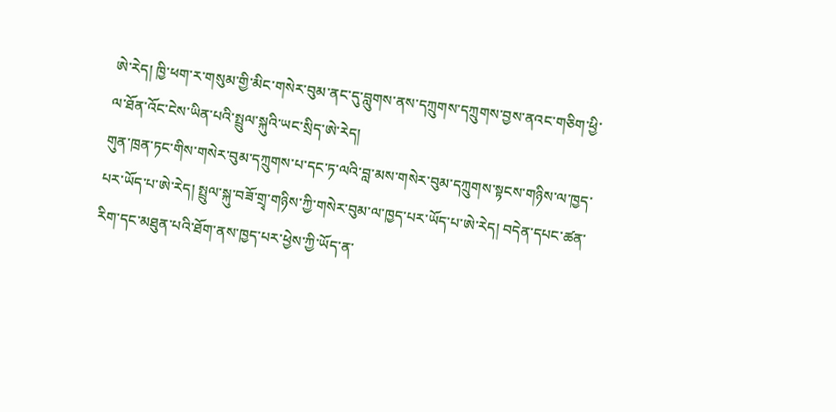ཨེ་རེད། ཁྱི་ཕག་ར་གསུམ་གྱི་མིང་གསེར་བུམ་ནང་དུ་བླུགས་ནས་དཀྲུགས་དཀྲུགས་བྱས་ནའང་གཅིག་ཕྱི་ལ་ཐོན་འོང་ངེས་ཡིན་པའི་སྤྲུལ་སྐུའི་ཡང་སྲིད་ཨེ་རེད།
གུན་ཁྲན་ཏང་གིས་གསེར་བུམ་དཀྲུགས་པ་དང་ཏ་ལའི་བླ་མས་གསེར་བུམ་དཀྲུགས་སྟངས་གཉིས་ལ་ཁྱད་པར་ཡོད་པ་ཨེ་རེད། སྤྲུལ་སྐུ་བཟོ་གྲྭ་གཉིས་ཀྱི་གསེར་བུམ་ལ་ཁྱད་པར་ཡོད་པ་ཨེ་རེད། བདེན་དཔང་ཚན་རིག་དང་མཐུན་པའི་ཐོག་ནས་ཁྱད་པར་ཕྱེས་ཀྱི་ཡོད་ན་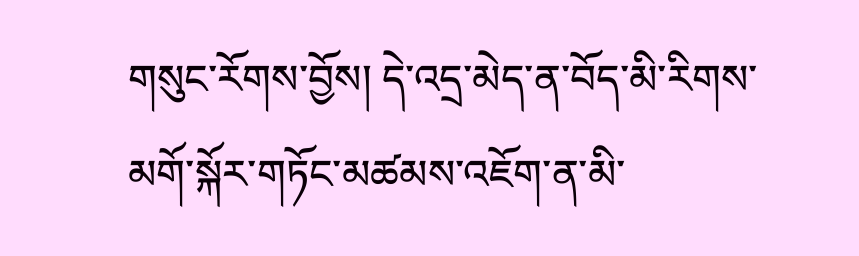གསུང་རོགས་བྱོས། དེ་འདྲ་མེད་ན་བོད་མི་རིགས་མགོ་སྐོར་གཏོང་མཚམས་འཇོག་ན་མི་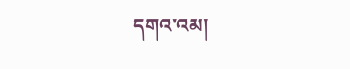དགའ་འམ།